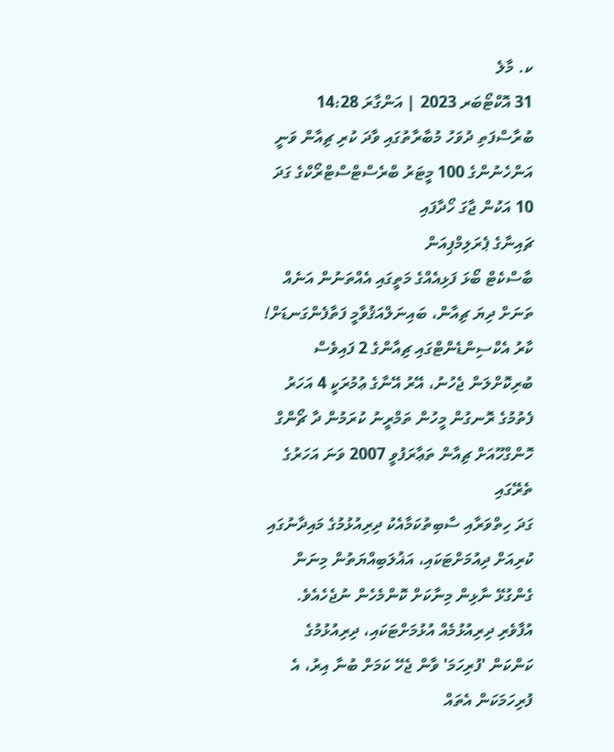ކ. މާލެ
31 އޮކްޓޯބަރ 2023 | އަންގާރަ 14:28
ބުރާސްފަތި ދުވަހު މުބާރާތުގައި ވާދަ ކުރި ޗިއާން ވަނީ އަންހެނުންގެ 100 މީޓަރު ބްރެސްޓްސްޓްރޯކްގެ ގަދަ 10 އަކުން ޖާގަ ހޯދާފައި
ޗައިނާގެ ޕެރަލިމްޕިއަން
ބާސްކެޓް ބޯޅަ ފަޅިއެއްގެ މަތީގައި އެއްތަނުން އަނެއް ތަނަށް ދިޔަ ޗިއާން، ބައިނަލްއަޤުވާމީ ފަތާފެންގަނޑަށް!
ކާރު އެކްސިންޑެންޓްގައި ޗިއާންގެ 2 ފައިވެސް ބުރިކޮށްލަން ޖެހުނު، އޭރު އޭނާގެ ޢުމުރަކީ 4 އަހަރު
ފެތުމުގެ ރޮނގުން މީހުން ތަމްރީނު ކުރަމުން ދާ ޗޯންގް ހޮންގްހޫއަށް ޗިއާން ތަޢާރަފުވީ 2007 ވަނަ އަހަރުގެ ތެރޭގައި
ގަދަ ހިތްވަރާއި ސާބިތުކަމާއެކު ދިރިއުޅުމުގެ މައިދާނުގައި ކުރިއަށް ދިއުމަށްޓަކައި، އަޣުލަބިއްޔަތުން މިނަން ގެންގުޅޭ ނާޅިން މިނާކަށް ކޮންމެހެން ނުޖެހެއެވެ. އުފާވެރި ދިރިއުޅުމެއް އުޅުމަށްޓަކައި، ދިރިއުޅުމުގެ ކަންކަން 'ފުރިހަމަ' ވާން ޖެހޭ ކަމަށް ބުނާ އިރު، އެ ފުރިހަމަކަން އެތައް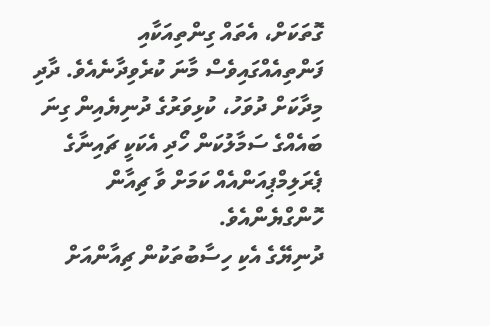ގޮތަކަށް، އެތައް ގިންތިއަކާއި ފަންތިއެއްގައިވެސް މާނަ ކުރެވިދާނެއެވެ. ދާދި މިދާކަށް ދުވަހު، ކުޅިވަރުގެ ދުނިޔެއިން ގިނަ ބައެއްގެ ސަމާލުކަން ހޯދި އެކަކީ ޗައިނާގެ ޕެރަލިމްޕިއަންއެއް ކަމަށް ވާ ޗިއާން ހޮންގްޔެންއެވެ.
ދުނިޔޭގެ އެކި ހިސާބުތަކުން ޗިއާންއަށް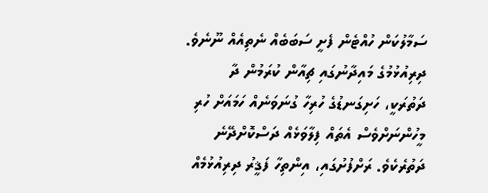ސަމާލުކަން ހުއްޓެން ފެށީ ސަބަބެއް ނެތިއެއް ނޫނެވެ. ދިރިއުޅުމުގެ މައިދާނުގައި ޗިއާން ކުރަމުން ދާ ދަތުރަކީ، ހަށިގަނޑުގެ ހުރިހާ ގުނަވަނެއް ހަމައަށް ހުރި މީހުންނަށްވެސް އެތައް ފިލާވަޅެއް ދަސްކޮށްދޭނެ ދަތުރެކެވެ. ރަށްފުށުގައި، އިންތިހާ ފަޤީރު ދިރިއުޅުމެއް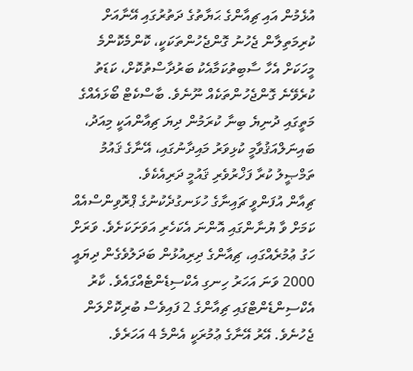އުޅެމުން އައި ޗިއާންގެ ޙަޔާތުގެ ދަތުރުގައި އޭނާއަށް ކުރިމަތިލާން ޖެހުނު ގޮންޖެހުންތަކަކީ، ކޮންމެކޮންމެ މީހަކަށް އެހާ ސާބިތުކަމާއެކު ބަރުދާސްތުކޮށް، ކަޑަތު ކުރެވޭނެ ގޮންޖެހުންތަކެއް ނޫނެވެ. ބާސްކެޓް ބޯޅައެއްގެ މަތީގައި ދުނިޔެ ބިނާ ކުރަމުން ދިޔަ ޗިއާންއަކީ މިއަދު، ބައިނަލްއަޤުވާމީ ކުޅިވަރު މައިދާނުގައި، އޭނާގެ ޤައުމު ތަމްޞީލު ކުރާ ފަޚްރުވެރި ޤައުމީ ދަރިއެކެވެ.
ޗިއާން އުފަންވީ ޗައިނާގެ ހުޅަނގުދެކުނުގެ ޕްރޮވިންސްއެއް ކަމަށް ވާ ޔުނާންގައި އޮންނަ އެކަހެރި އަވަށަކަށެވެ. ވަރަށް ހަގު ޢުމުރެއްގައި، ޗިއާންގެ ދިރިއުޅުން ބަދަލުވެގެން ދިޔައީ 2000 ވަނަ އަހަރު ހިނގި އެކްސިޑެންޓެއްގައެވެ. ކާރު އެކްސިންޑެންޓްގައި ޗިއާންގެ 2 ފައިވެސް ބުރިކޮށްލަން ޖެހުނެވެ. އޭރު އޭނާގެ ޢުމުރަކީ އެންމެ 4 އަހަރެވެ.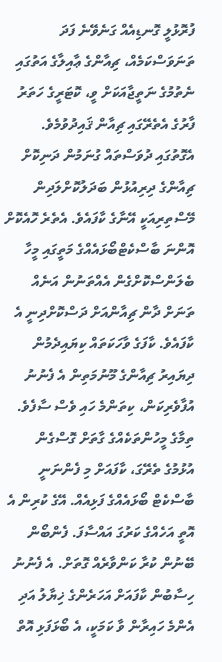ފުރޮޅުލީ ގޮނޑިއެއް ގަނެވޭނެ ފަދަ ތަނަވަސްކަމެއް، ޗިއާންގެ ޢާއިލާގެ އަތުގައި ނެތުމުގެ ނަތީޖާއަކަށް ވީ، ކޮޓަރީގެ ހަތަރު ފާރުގެ އެތެރޭގައި ޗިއާން ޤައިދުވުމެވެ. އެގޮތުގައި ދުވަސްތައް ގުނަމުން ދަނިކޮށް ޗިއާންގެ ދިރިއުޅުން ބަދަލުކޮށްލަދިން މޭސްތިރިއަކީ އޭނާގެ ކާފައެވެ. އެތެރެ ހޮއެކޮށް އޮންނަ ބާސްކެޓްބޯޅައެއްގެ މަތީގައި މީހާ ބެލަންސްކޮށްގެން އެއްތަނުން އަނެއް ތަނަށް ދާން ޗިއާންއަށް ދަސްކޮށްދިނީ އެ ކާފައެވެ. ކާފަގެ ވާހަކަތައް ކިޔައިދެމުން ދިޔައިރު ޗިއާންގެ މޫނުމަތިން އެ ފެނުނު އުފާވެރިކަން، ކިތަންމެ ހައި ވެސް ސާފެވެ.
ތިމާގެ މީހުންތަކެއްގެ ގާތަށް ގޮސްގެން އުޅުމުގެ ތެރޭގަ، ކާފައަށް މި ފެންނަނީ ބާސްކެޓް ބޯޅައެއްގެ ފަޅިއެއް. އޭގެ ކުރިން އެ އޮތީ އަހެއްގެ ކަރުގަ އައްސާފަ. ފެންބޯން ބޭނުން ކުރާ ކަންވާރެއް ގޮތަށް. އެ ފެނުނު ހިސާބުން ކާފައަށް އަހަރެންގެ ޚިޔާލު އަދި އެންމެ ހައިރާން ވާ ކަމަކީ، އެ ބޯޅަފަޅި އޮތް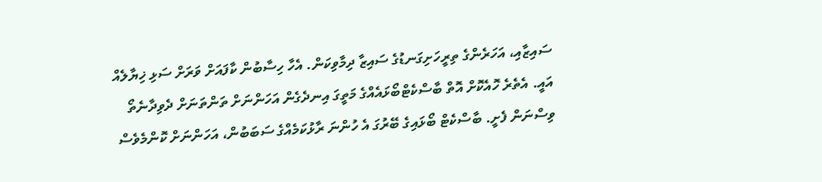ސައިޒާއި، އަހަރެންގެ ތިރީހަށިގަނޑުގެ ސައިޒާ ދިމާވިކަން. އެހާ ހިސާބުން ކާފައަށް ވަރަށް ސަޅި ޚިޔާލެއް އައީ. އެތެރެ ހޮއެކޮށް އޮތް ބާސްކެޓްބޯޅައެއްގެ މަތީގަ އިނދެގެން އަހަންނަށް ތަންތަނަށް ދެވިދާނެތޯ ވިސްނަން ފެށީ. ބާސްކެޓް ބޯޅައިގެ ބޭރުގަ އެ ހުންނަ ރާޅުކަމެއްގެ ސަބަބުން، އަހަންނަށް ކޮންމެވެސް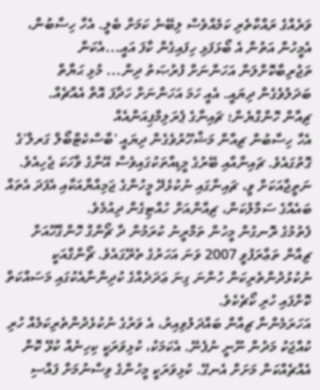ވަރެއްގެ ރައްކާތެރި ކަމެއްވެސް ލިބޭނެ ކަމަށް ބެލީ. އެހާ ހިސާބުން، އެމީހުން އަތުން އެ ބޯޅަފަޅި ހިފައިގެން ކާފަ އައީ...އެކަން ތަޖުރިބާކޮށްލަން އަހަންނަށް ފުރުޞަތު ދިން... މުޅި ޙަޔާތް ބަދަލުވެގެން ދިޔައީ. އެއީ ހަމަ އަހަންނަށް ހަދާފަ އޮތް އެއްޗެއް.
ޗިއާން ހޮންގްޔެން؛ ޗައިނާގެ ޕެރަލިމްޕިއަންއެއް
އެހާ ހިސާބުން ޗިއާން މަޝްހޫރުވެގެން ދިޔައީ 'ބާސްކެޓްބޯލް ގަރލް'ގެ ގޮތުގައެވެ. ޗައިނާއާއި ބޭރުގެ މީޑިއާތަކުގައިވެސް އޭނާގެ ވާހަކަ ޖެހިއެވެ. ނަތީޖާއަކަށް ވީ، ޗައިނާގައި ނުކުޅެދޭ މީހުންގެ ޖަމިއްޔާއަކާއި އެފަދަ އެތައް ބައެއްގެ ސަމާލުކަން، ޗިއާންއަށް ހުއްޓިގެން ދިއުމެވެ.
ފެތުމުގެ ރޮނގުން މީހުން ތަމްރީނު ކުރަމުން ދާ ޗޯންގް ހޮންގްހޫއަށް ޗިއާން ތަޢާރަފުވީ 2007 ވަނަ އަހަރުގެ ތެރޭގައެވެ. ޗޯންގްއަކީ ނުކުޅުދުންތެރިކަން ހުންނަ ގިނަ ޢަދަދެއްގެ ކުދިންނާއެކުގައި މަސައްކަތް ކޮށްފައި ހުރި ކޯޗެކެވެ.
އަހަރަމެންނާ ޗިއާން ބައްދަލުވިއިރު، އެ ވަރުގެ ނުކުޅެދުންތެރިކަމެއް ހުރި ކުއްޖަކު މަދުން ނޫނީ ނުފެނޭ. އެކަމަކު، ކުޅިވަރަކީ ކިހިނެއް ކުޅޭ ކޮން އެއްޗެއްކަން މަށަށް އެނގޭ. ކުޅިވަރަކީ މީހުންގެ ވިސްނުމަށް ފައްސި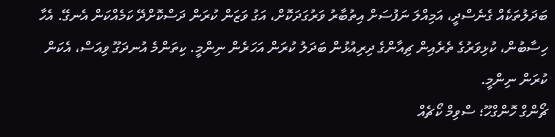ބަދަލުތަކެއް ގެނެސްދީ، އަމިއްލަ ނަފުސަށް އިތުބާރު ވަރުގަދަކޮށް، އަގު ވަޒަން ކުރަން ދަސްކޮށްދޭ ކަމެއްކަން އެނގޭ. އެހާ ހިސާބުން، ކުޅިވަރުގެ ތެރެއިން ޗިއާންގެ ދިރިއުޅުން ބަދަލު ކުރަން އަހަރެން ނިންމީ. ކިތަންމެ އުނދަގޫ ވިއަސް، އެކަން ކުރަން ނިންމީ.
ޗޯންގް ހޮންގްހޫ؛ ސްވިމް ކޯޗެއް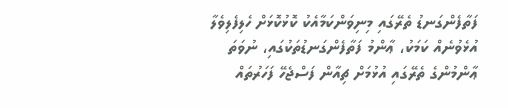ފަތާފެންގަނޑު ތެރޭގައި މިނިވަންކަމާއެކު ކޮޅުކޮޅަށް ހެލިފެލިވެލާ އުޅެވުނެއް ކަމަކު، ޢާންމު ފަތާފެންގަނޑުތަކުގައި، ނުވަތަ ޢާންމުންގެ ތެރޭގައި އުޅުމަށް ޗިއާން ފަސްޖެހޭ ފަހަރުތައް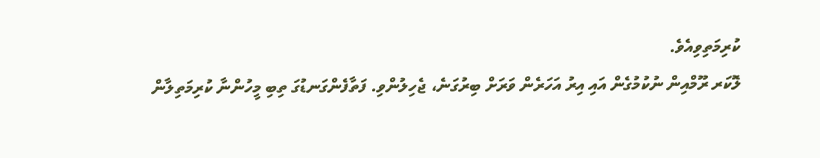ކުރިމަތިވިއެވެ.
ލޮކަރ ރޫމްއިން ނުކުމުގެން އައި އިރު އަހަރެން ވަރަށް ބިރުގަނެ، ޖެހިލުންވި. ފަތާފެންގަނޑުގަ ތިބި މީހުންނާ ކުރިމަތިލާން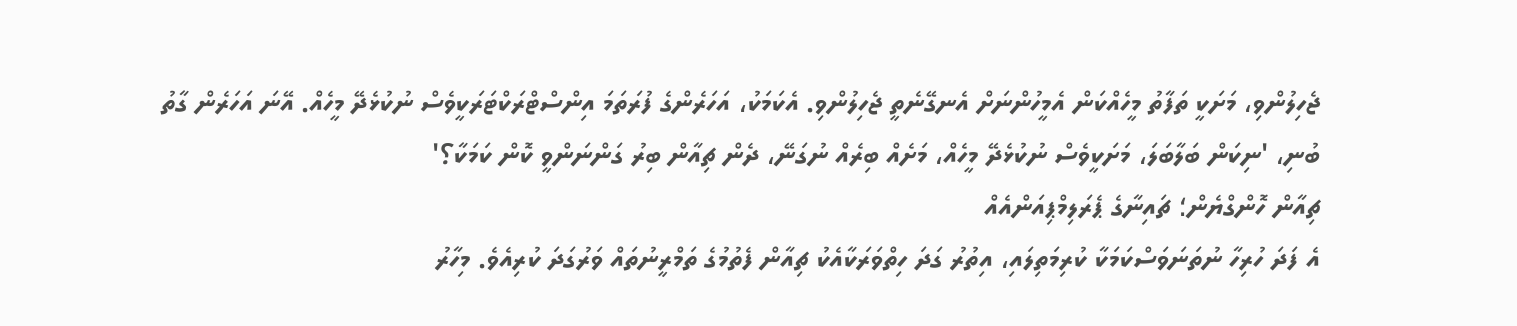ޖެހިލުންވި، މަށަކީ ތަފާތު މީހެއްކަން އެމީހުންނަށް އެނގޭނެތީ ޖެހިލުންވި. އެކަމަކު، އަހަރެންގެ ފުރަތަމަ އިންސްޓްރަކްޓަރަކީވެސް ނުކުޅެދޭ މީހެއް. އޭނަ އަހަރެން ގާތު ބުނި، 'ނިކަން ބަލާބަލަ، މަށަކީވެސް ނުކުޅެދޭ މީހެއް، މަށެއް ބިރެއް ނުގަނޭ، ދެން ޗިއާން ބިރު ގަންނަންވީ ކޮން ކަމަކާ؟'
ޗިއާން ހޮންގްޔެން؛ ޗައިނާގެ ޕެރަލިމްޕިއަންއެއް
އެ ފަދަ ހުރިހާ ނުތަނަވަސްކަމަކާ ކުރިމަތިލައި، އިތުރު ގަދަ ހިތްވަރަކާއެކު ޗިއާން ފެތުމުގެ ތަމްރީނުތައް ވަރުގަދަ ކުރިއެވެ. މިހާރު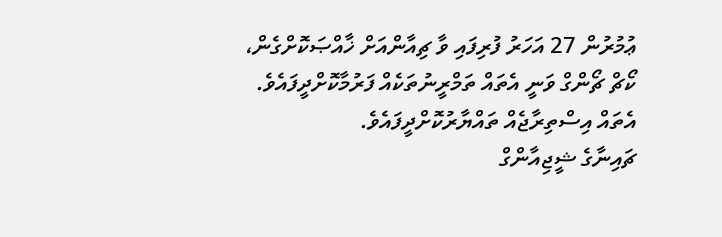ޢުމުރުން 27 އަހަރު ފުރިފައި ވާ ޗިއާންއަށް ޚާއްޞަކޮށްގެން، ކޯޗް ޗޯންގް ވަނީ އެތައް ތަމްރީނުތަކެއް ފަރުމާކޮށްދީފައެވެ. އެތައް އިސްތިރާޖެއް ތައްޔާރުކޮށްދީފައެވެ.
ޗައިނާގެ ޝީޖިއާންގް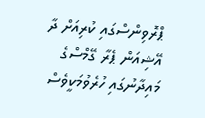ޕްރޮވިންސްގައި ކުރިއަށް ދާ އޭޝިއަން ޕެރާ ގޭމްސްގެ މައިދާނުގައި ހުރެވުމަކީވެސް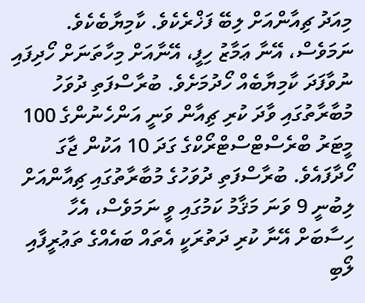މިއަދު ޗިއާންއަށް ލިބޭ ފަޚްރެކެވެ. ކާމިޔާބެކެވެ. ނަމަވެސް، އޭނާ ޢަމާޒު ހިފީ، އޭނާއަށް މިހާތަނަށް ހޯދިފައި ނުވާފަދަ ކާމިޔާބެއް ހޯދުމަށެވެ. ބުރާސްފަތި ދުވަހު މުބާރާތުގައި ވާދަ ކުރި ޗިއާން ވަނީ އަންހެނުންގެ 100 މީޓަރު ބްރެސްޓްސްޓްރޯކްގެ ގަދަ 10 އަކުން ޖާގަ ހޯދާފައެވެ. ބުރާސްފަތި ދުވަހުގެ މުބާރާތުގައި ޗިއާންއަށް ލިބުނީ 9 ވަނަ މަޤާމު ކަމުގައި ވީ ނަމަވެސް، އެހާ ހިސާބަށް އޭނާ ކުރި ދަތުރަކީ އެތައް ބައެއްގެ ތަޢުރީފާއި ލޯބި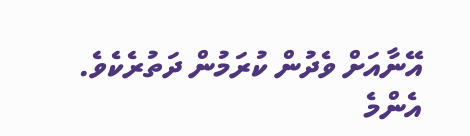އޭނާއަށް ވެދުން ކުރަމުން ދަތުރެކެވެ.
އެންމެ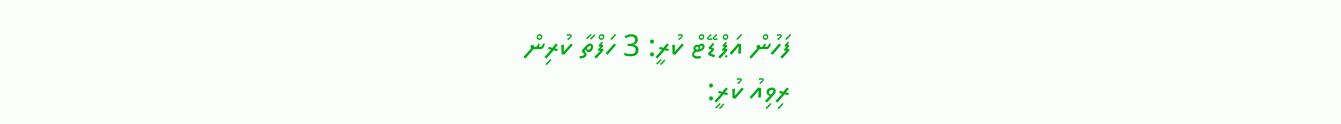ފަހުން އަޕްޑޭޓް ކުރީ: 3 ހަފްތާ ކުރިން
ރިވިއު ކުރީ: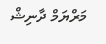މަރްޔަމް ދާނިޝް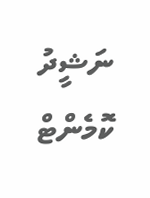ނަޝީދު
ކޮމެންޓް